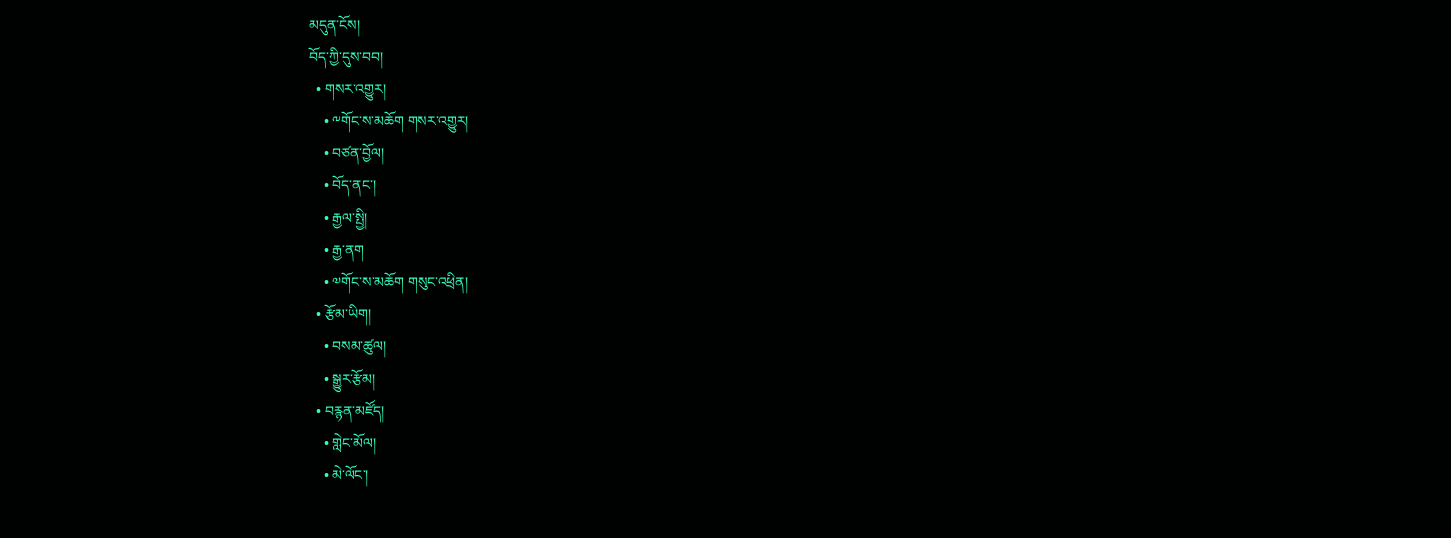མདུན་ངོས།
བོད་ཀྱི་དུས་བབ།
  • གསར་འགྱུར།
    • ༸གོང་ས་མཆོག གསར་འགྱུར།
    • བཙན་བྱོལ།
    • བོད་ནང་།
    • རྒྱལ་སྤྱི།
    • རྒྱ་ནག
    • ༧གོང་ས་མཆོག གསུང་འཕྲིན།
  • རྩོམ་ཡིག།
    • བསམ་ཚུལ།
    • སྒྱུར་རྩོམ།
  • བརྙན་མཛོད།
    • གླེང་མོལ།
    • མེ་ལོང་།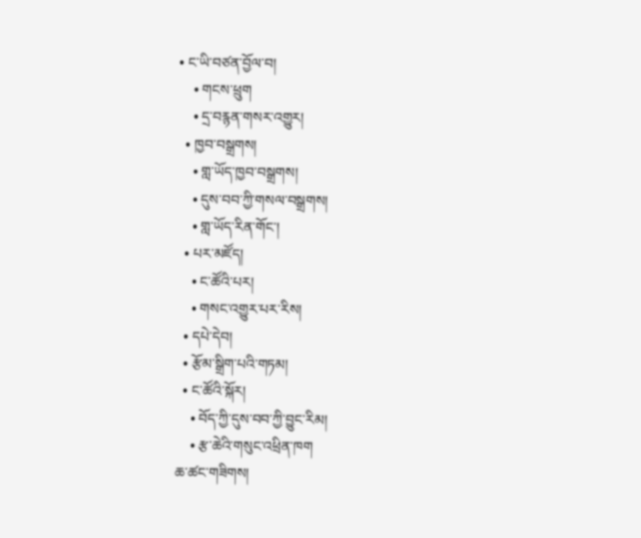• ང་ཡི་བཙན་བྱོལ་བ།
    • གངས་ཕྲུག
    • དྲ་བརྙན་གསར་འགྱུར།
  • ཁྱབ་བསྒྲགས།
    • གླ་ཡོད་ཁྱབ་བསྒྲགས།
    • དུས་བབ་ཀྱི་གསལ་བསྒྲགས།
    • གླ་ཡོད་རིན་གོང་།
  • པར་མཛོད།
    • ང་ཚོའི་པར།
    • གསང་འགྱུར་པར་རིས།
  • དཔེ་དེབ།
  • རྩོམ་སྒྲིག་པའི་གཏམ།
  • ང་ཚོའི་སྐོར།
    • བོད་ཀྱི་དུས་བབ་ཀྱི་བྱུང་རིམ།
    • རྩ་ཆེའི་གསུང་འཕྲིན་ཁག
ཆ་ཚང་གཟིགས།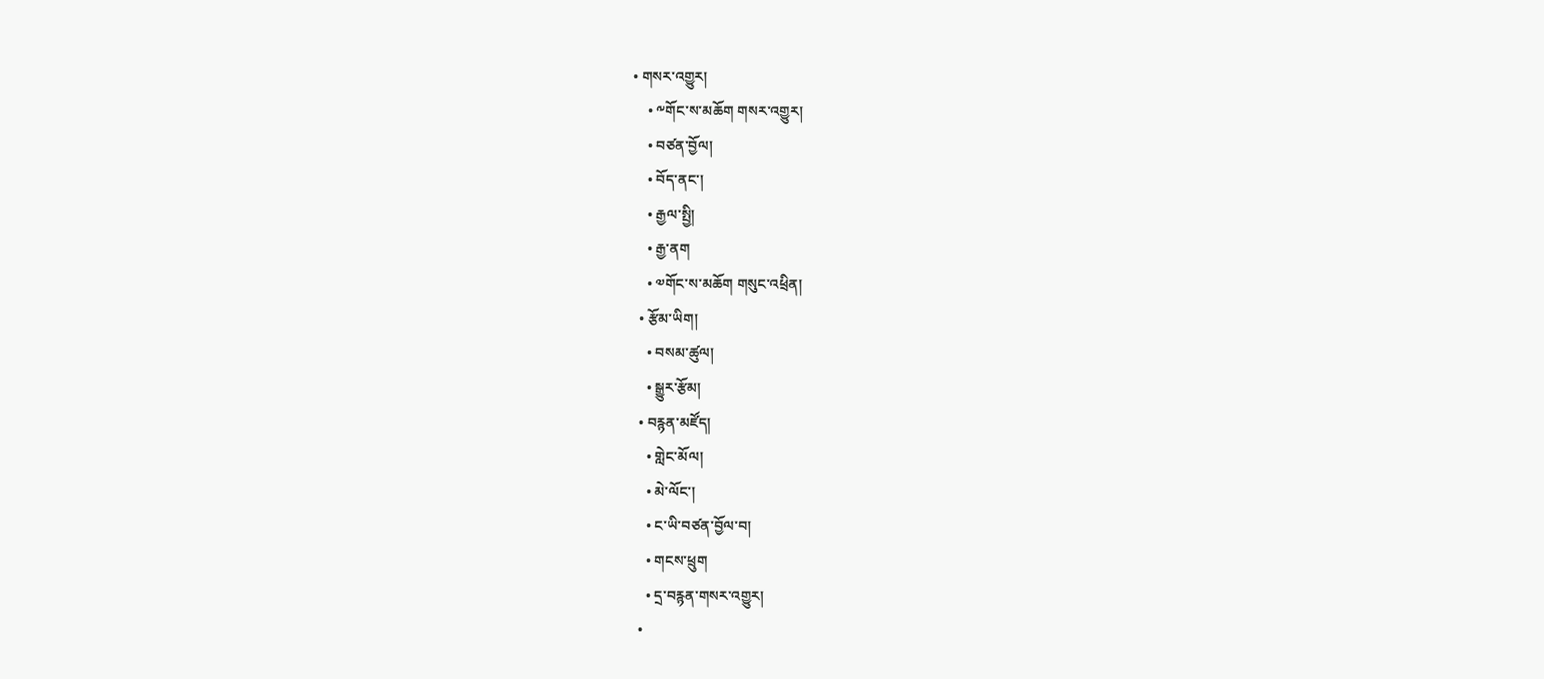• གསར་འགྱུར།
    • ༸གོང་ས་མཆོག གསར་འགྱུར།
    • བཙན་བྱོལ།
    • བོད་ནང་།
    • རྒྱལ་སྤྱི།
    • རྒྱ་ནག
    • ༧གོང་ས་མཆོག གསུང་འཕྲིན།
  • རྩོམ་ཡིག།
    • བསམ་ཚུལ།
    • སྒྱུར་རྩོམ།
  • བརྙན་མཛོད།
    • གླེང་མོལ།
    • མེ་ལོང་།
    • ང་ཡི་བཙན་བྱོལ་བ།
    • གངས་ཕྲུག
    • དྲ་བརྙན་གསར་འགྱུར།
  •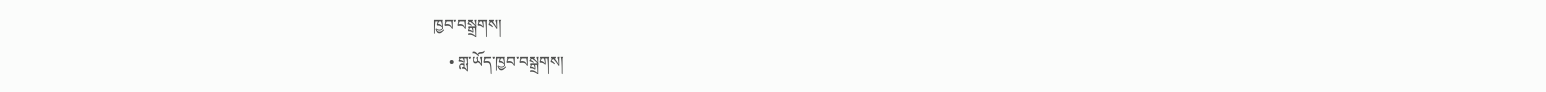ཁྱབ་བསྒྲགས།
    • གླ་ཡོད་ཁྱབ་བསྒྲགས།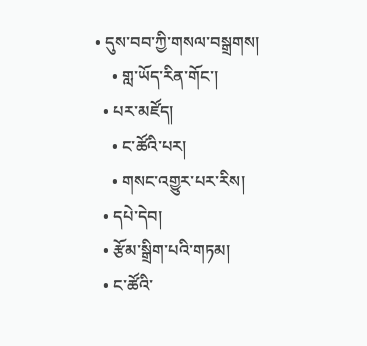• དུས་བབ་ཀྱི་གསལ་བསྒྲགས།
    • གླ་ཡོད་རིན་གོང་།
  • པར་མཛོད།
    • ང་ཚོའི་པར།
    • གསང་འགྱུར་པར་རིས།
  • དཔེ་དེབ།
  • རྩོམ་སྒྲིག་པའི་གཏམ།
  • ང་ཚོའི་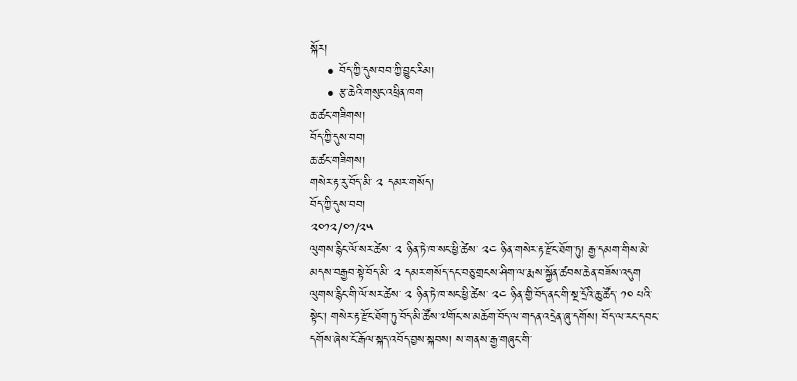སྐོར།
    • བོད་ཀྱི་དུས་བབ་ཀྱི་བྱུང་རིམ།
    • རྩ་ཆེའི་གསུང་འཕྲིན་ཁག
ཆ་ཚང་གཟིགས།
བོད་ཀྱི་དུས་བབ།
ཆ་ཚང་གཟིགས།
གསེར་རྟ་རུ་བོད་མི་ ༢ དམར་གསོད།
བོད་ཀྱི་དུས་བབ།
༢༠༡༢/༠༡/༢༥
ལུགས་རྙིང་ལོ་སར་ཚེས་ ༢ ཉིན་ཏེ་ཁ་སང་ཕྱི་ཚེས་ ༢༤ ཉིན་གསེར་རྟ་རྫོང་ཐོག་ཏུ། རྒྱ་དམག་གིས་མེ་མདས་བརྒྱབ་སྟེ་བོད་མི་ ༢ དམར་གསོད་དང་བཅུ་གྲངས་ཤིག་ལ་རྨས་སྐྱོན་ཚབས་ཆེན་བཟོས་འདུག
ལུགས་རྙིང་གི་ལོ་སར་ཚེས་ ༢ ཉིན་ཏེ་ཁ་སང་ཕྱི་ཚེས་ ༢༤ ཉིན་གྱི་བོད་ནང་གི་སྔ་དྲོའི་ཆུ་ཚོད་ ༡༠ པའི་སྟེང་། གསེར་རྟ་རྫོང་ཐོག་ཏུ་བོད་མི་ཚོས་༧གོང་ས་མཆོག་བོད་ལ་གདན་འདྲེན་ཞུ་དགོས། བོད་ལ་རང་དབང་དགོས་ཞེས་ངོ་རྒོལ་སྐད་འབོད་བྱས་སྐབས། ས་གནས་རྒྱ་གཞུང་གི་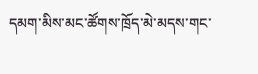དམག་མིས་མང་ཚོགས་ཁྲོད་མེ་མདས་གང་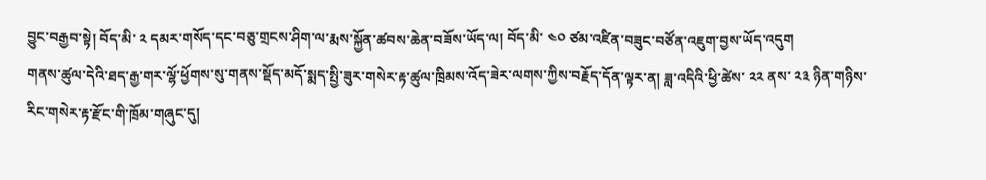བྱུང་བརྒྱབ་སྟེ། བོད་མི་ ༢ དམར་གསོད་དང་བཅུ་གྲངས་ཤིག་ལ་རྨས་སྐྱོན་ཚབས་ཆེན་བཟོས་ཡོད་ལ། བོད་མི་ ༤༠ ཙམ་འཛིན་བཟུང་བཙོན་འཇུག་བྱས་ཡོད་འདུག
གནས་ཚུལ་དེའི་ཐད་རྒྱ་གར་ལྷོ་ཕྱོགས་སུ་གནས་སྡོད་མདོ་སྨད་སྤྱི་ཟུར་གསེར་རྟ་ཚུལ་ཁྲིམས་འོད་ཟེར་ལགས་ཀྱིས་བརྗོད་དོན་ལྟར་ན། ཟླ་འདིའི་ཕྱི་ཚེས་ ༢༢ ནས་ ༢༣ ཉིན་གཉིས་རིང་གསེར་རྟ་རྫོང་གི་ཁྲོམ་གཞུང་དུ།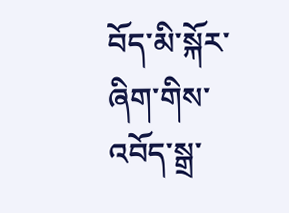བོད་མི་སྐོར་ཞིག་གིས་འབོད་སྒྲ་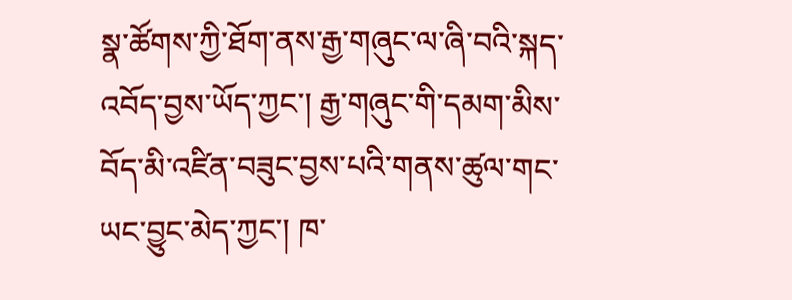སྣ་ཚོགས་ཀྱི་ཐོག་ནས་རྒྱ་གཞུང་ལ་ཞི་བའི་སྐད་འབོད་བྱས་ཡོད་ཀྱང་། རྒྱ་གཞུང་གི་དམག་མིས་བོད་མི་འཛིན་བཟུང་བྱས་པའི་གནས་ཚུལ་གང་ཡང་བྱུང་མེད་ཀྱང་། ཁ་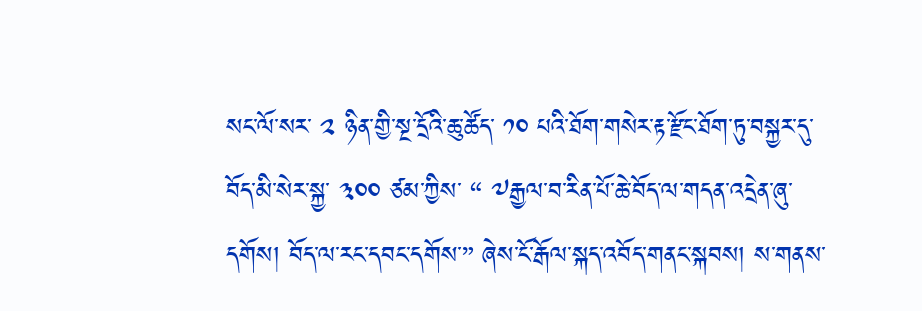སང་ལོ་སར་ ༢ ཉིན་གྱི་སྔ་དྲོའི་ཆུ་ཚོད་ ༡༠ པའི་ཐོག་གསེར་རྟ་རྫོང་ཐོག་ཏུ་བསྐྱར་དུ་བོད་མི་སེར་སྐྱ་ ༣༠༠ ཙམ་ཀྱིས་ “ ༧རྒྱལ་བ་རིན་པོ་ཆེ་བོད་ལ་གདན་འདྲེན་ཞུ་དགོས། བོད་ལ་རང་དབང་དགོས་” ཞེས་ངོ་རྒོལ་སྐད་འབོད་གནང་སྐབས། ས་གནས་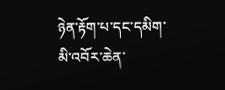ཉེན་རྟོག་པ་དང་དམིག་མི་འབོར་ཆེན་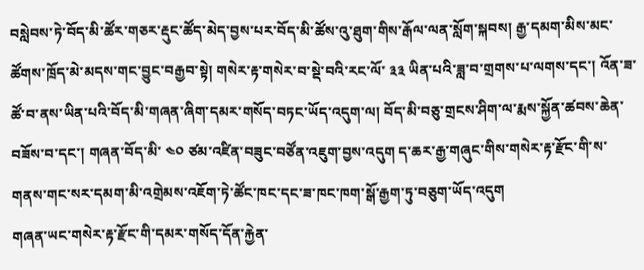བསླེབས་ཏེ་བོད་མི་ཚོར་གཅར་རྡུང་ཚོད་མེད་བྱས་པར་བོད་མི་ཚོས་འུ་ཐུག་གིས་རྒོལ་ལན་སློག་སྐབས། རྒྱ་དམག་མིས་མང་ཚོགས་ཁྲོད་མེ་མདས་གང་བྱུང་བརྒྱབ་སྟེ། གསེར་རྟ་གསེར་བ་སྡེ་བའི་རང་ལོ་ ༣༣ ཡིན་པའི་ཟླ་བ་གྲགས་པ་ལགས་དང་། འོན་ཟ་ཚོ་བ་ནས་ཡིན་པའི་བོད་མི་གཞན་ཞིག་དམར་གསོད་བཏང་ཡོད་འདུག་ལ། བོད་མི་བཅུ་གྲངས་ཤིག་ལ་རྨས་སྐྱོན་ཚབས་ཆེན་བཟོས་བ་དང་། གཞན་བོད་མི་ ༤༠ ཙམ་འཛིན་བཟུང་བཙོན་འཇུག་བྱས་འདུག ད་ཆར་རྒྱ་གཞུང་གིས་གསེར་རྟ་རྫོང་གི་ས་གནས་གང་སར་དམག་མི་འགྲེམས་འཇོག་ཏེ་ཚོང་ཁང་དང་ཟ་ཁང་ཁག་སྒོ་རྒྱག་ཏུ་བཅུག་ཡོད་འདུག
གཞན་ཡང་གསེར་རྟ་རྫོང་གི་དམར་གསོད་དོན་རྐྱེན་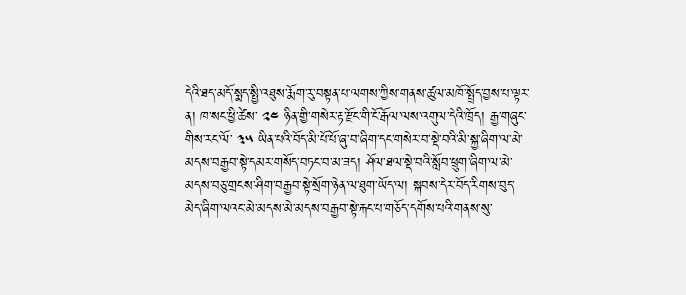དེའི་ཐད་མདོ་སྨད་སྤྱི་འཐུས་རྨོག་རུ་བསྟན་པ་ལགས་ཀྱིས་གནས་ཚུལ་མཁོ་སྤྲོད་བྱས་པ་ལྟར་ན། ཁ་སང་ཕྱི་ཚེས་ ༢༤ ཉིན་གྱི་གསེར་རྟ་རྫོང་གི་ངོ་རྒོལ་ལས་འགུལ་དེའི་ཁྲོད། རྒྱ་གཞུང་གིས་རང་ལོ་ ༣༥ ཡིན་པའི་བོད་མི་པོ་པོ་ཞུ་བ་ཞིག་དང་གསེར་བ་སྡེ་བའི་མི་སྐྱ་ཞིག་ལ་མེ་མདས་བརྒྱབ་སྟེ་དམར་གསོད་བཏང་བ་མ་ཟད། ཤོལ་ཐལ་སྡེ་བའི་སློབ་ཕྲུག་ཞིག་ལ་མེ་མདས་བཅུ་གྲངས་ཤིག་བརྒྱབ་སྟེ་སྲོག་ཉེན་ལ་ཐུག་ཡོད་ལ། སྐབས་དེར་བོད་རིགས་བུད་མེད་ཞིག་ལའང་མེ་མདས་མེ་མདས་བརྒྱབ་སྟེ་རྐང་པ་གཅོད་དགོས་པའི་གནས་སུ་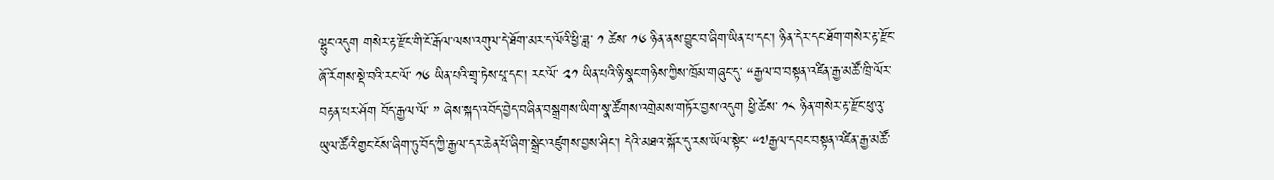ལྷུང་འདུག གསེར་རྟ་རྫོང་གི་ངོ་རྒོལ་ལས་འགུལ་དེ་ཐོག་མར་ད་ལོའི་ཕྱི་ཟླ་ ༡ ཚེས་ ༡༦ ཉིན་ནས་བྱུང་བ་ཞིག་ཡིན་པ་དང་། ཉིན་དེར་དང་ཐོག་གསེར་རྟ་རྫོང་ཞོ་རོགས་སྡེ་བའི་རང་ལོ་ ༡༦ ཡིན་པའི་གྲྭ་ཏེས་པཱ་དང་། རང་ལོ་ ༢༡ ཡིན་པའི་ཉི་སྣང་གཉིས་ཀྱིས་ཁྲོམ་གཞུང་དུ་ “རྒྱལ་བ་བསྟན་འཛིན་རྒྱ་མཚོ་ཁྲི་ལོར་བརྟན་པར་ཤོག བོད་རྒྱལ་ལོ་ ” ཞེས་སྐད་འབོད་བྱེད་བཞིན་བསྒྲགས་ཡིག་སྣ་ཚོགས་འགྲེམས་གཏོར་བྱས་འདུག ཕྱི་ཚེས་ ༡༨ ཉིན་གསེར་རྟ་རྫོང་ཕུ་འུ་ཡུལ་ཚོའི་གྱང་ངོས་ཞིག་ཏུ་བོད་ཀྱི་རྒྱལ་དར་ཆེན་པོ་ཞིག་སྒྲེང་འཛུགས་བྱས་ཤིང་། དེའི་མཐའ་སྐོར་དུ་རས་ཡོལ་སྟེང་ “༧རྒྱལ་དབང་བསྟན་འཛིན་རྒྱ་མཚོ་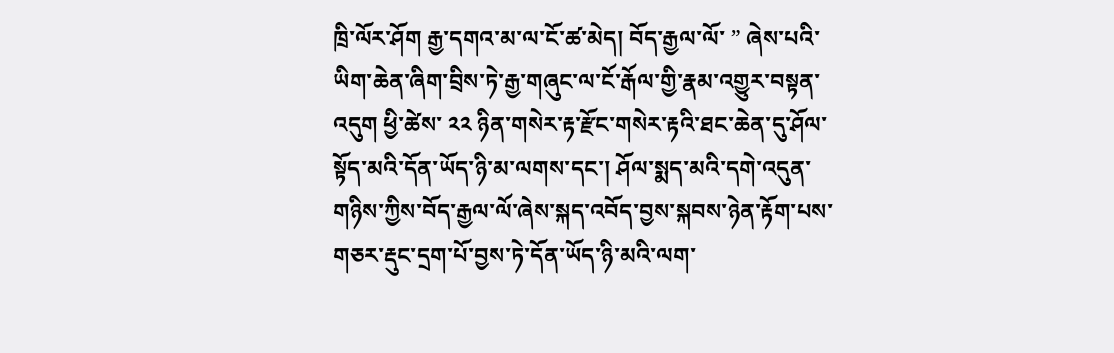ཁྲི་ལོར་ཤོག རྒྱ་དགའ་མ་ལ་ངོ་ཚ་མེད། བོད་རྒྱལ་ལོ་ ” ཞེས་པའི་ཡིག་ཆེན་ཞིག་བྲིས་ཏེ་རྒྱ་གཞུང་ལ་ངོ་རྒོལ་གྱི་རྣམ་འགྱུར་བསྟན་འདུག ཕྱི་ཚེས་ ༢༢ ཉིན་གསེར་རྟ་རྫོང་གསེར་རྟའི་ཐང་ཆེན་དུ་ཤོལ་སྟོད་མའི་དོན་ཡོད་ཉི་མ་ལགས་དང་། ཤོལ་སྨད་མའི་དགེ་འདུན་གཉིས་ཀྱིས་བོད་རྒྱལ་ལོ་ཞེས་སྐད་འབོད་བྱས་སྐབས་ཉེན་རྟོག་པས་གཅར་རྡུང་དྲག་པོ་བྱས་ཏེ་དོན་ཡོད་ཉི་མའི་ལག་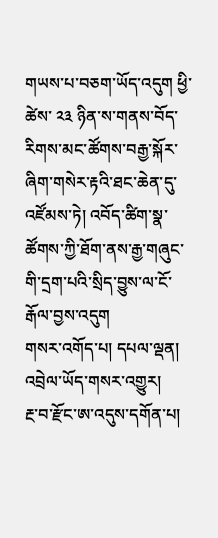གཡས་པ་བཅག་ཡོད་འདུག ཕྱི་ཚེས་ ༢༣ ཉིན་ས་གནས་བོད་རིགས་མང་ཚོགས་བརྒྱ་སྐོར་ཞིག་གསེར་རྟའི་ཐང་ཆེན་དུ་འཛོམས་ཏེ། འབོད་ཚིག་སྣ་ཚོགས་ཀྱི་ཐོག་ནས་རྒྱ་གཞུང་གི་དྲག་པའི་སྲིད་བྱུས་ལ་ངོ་རྒོལ་བྱས་འདུག
གསར་འགོད་པ། དཔལ་ལྡན།
འབྲེལ་ཡོད་གསར་འགྱུར།
རྔ་བ་རྫོང་ཨ་འདུས་དགོན་པ།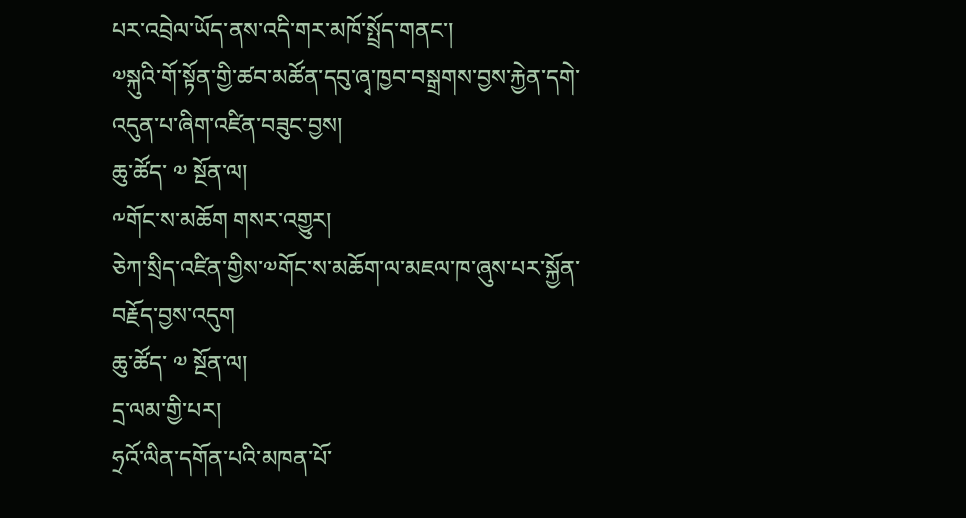པར་འབྲེལ་ཡོད་ནས་འདི་གར་མཁོ་སྤྲོད་གནང་།
༧སྐུའི་གོ་སྟོན་གྱི་ཚབ་མཚོན་དབུ་ཞྭ་ཁྱབ་བསྒྲགས་བྱས་རྐྱེན་དགེ་འདུན་པ་ཞིག་འཛིན་བཟུང་བྱས།
ཆུ་ཚོད་ ༧ སྔོན་ལ།
༸གོང་ས་མཆོག གསར་འགྱུར།
ཅེཀ་སྲིད་འཛིན་གྱིས་༧གོང་ས་མཆོག་ལ་མཇལ་ཁ་ཞུས་པར་སྐྱོན་བརྗོད་བྱས་འདུག
ཆུ་ཚོད་ ༧ སྔོན་ལ།
དྲ་ལམ་གྱི་པར།
ཧྲའོ་ལིན་དགོན་པའི་མཁན་པོ་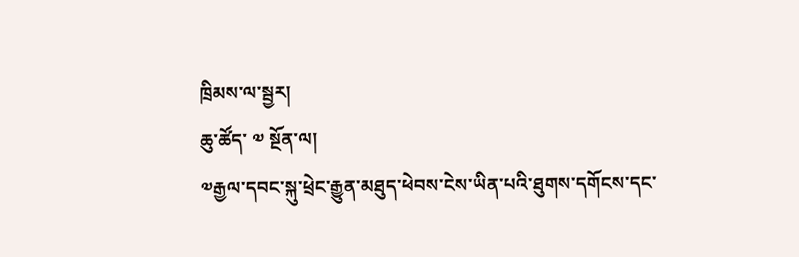ཁྲིམས་ལ་སྦྱར།
ཆུ་ཚོད་ ༧ སྔོན་ལ།
༧རྒྱལ་དབང་སྐུ་ཕྲེང་རྒྱུན་མཐུད་ཕེབས་ངེས་ཡིན་པའི་ཐུགས་དགོངས་དང་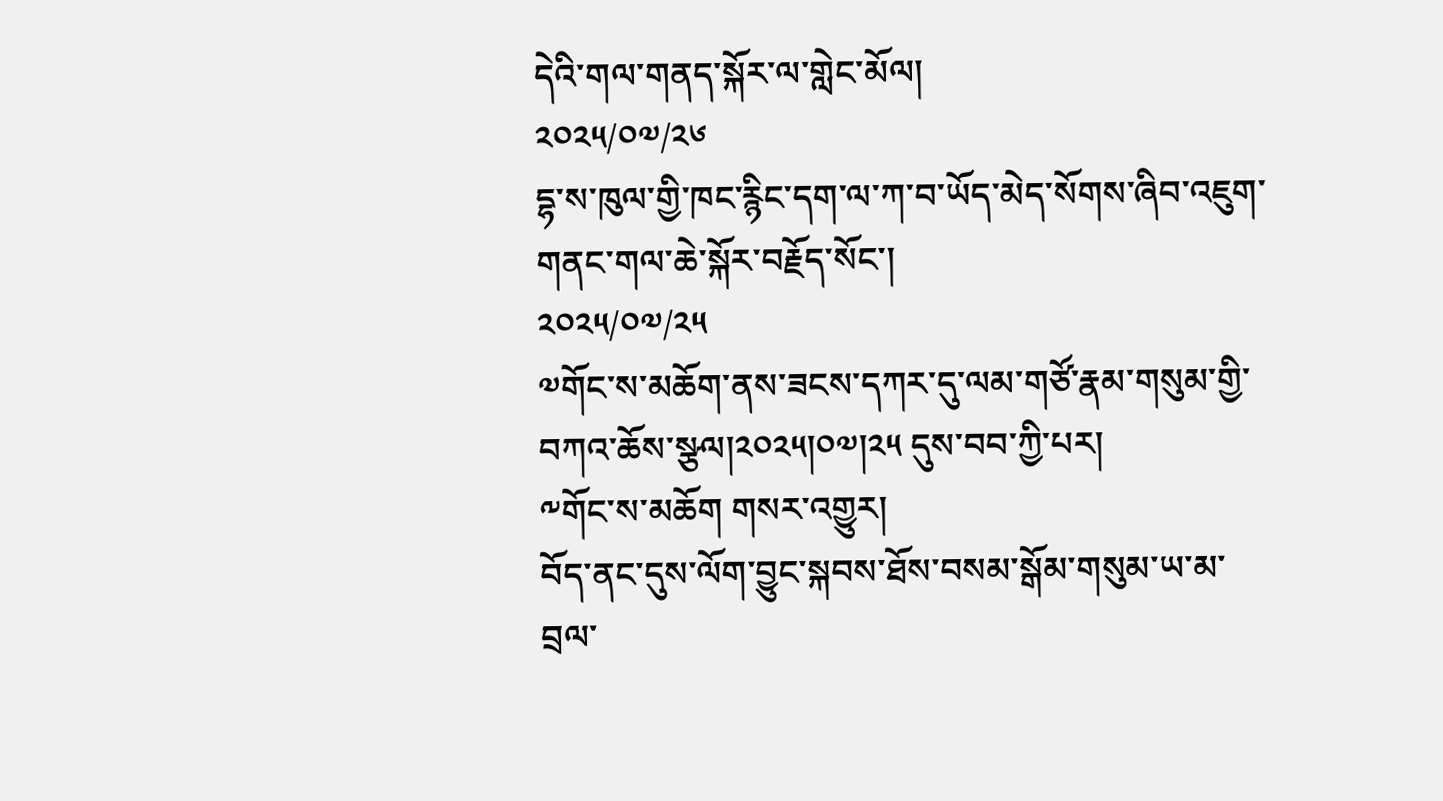དེའི་གལ་གནད་སྐོར་ལ་གླེང་མོལ།
༢༠༢༥/༠༧/༢༦
དྷ་ས་ཁུལ་གྱི་ཁང་རྙིང་དག་ལ་ཀ་བ་ཡོད་མེད་སོགས་ཞིབ་འཇུག་གནང་གལ་ཆེ་སྐོར་བརྗོད་སོང་།
༢༠༢༥/༠༧/༢༥
༧གོང་ས་མཆོག་ནས་ཟངས་དཀར་དུ་ལམ་གཙོ་རྣམ་གསུམ་གྱི་བཀའ་ཆོས་སྩལ།༢༠༢༥།༠༧།༢༥ དུས་བབ་ཀྱི་པར།
༸གོང་ས་མཆོག གསར་འགྱུར།
བོད་ནང་དུས་ལོག་བྱུང་སྐབས་ཐོས་བསམ་སྒོམ་གསུམ་ཡ་མ་བྲལ་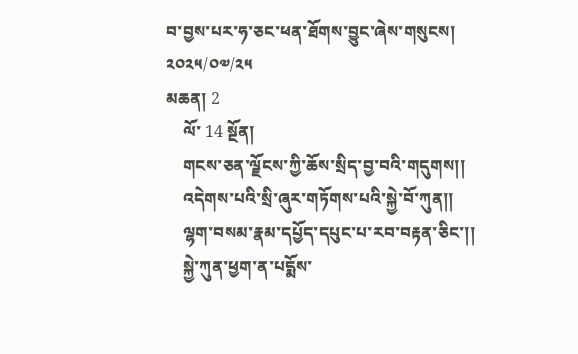བ་བྱས་པར་ཧ་ཅང་ཕན་ཐོགས་བྱུང་ཞེས་གསུངས།
༢༠༢༥/༠༧/༢༥
མཆན། 2
    ལོ་ 14 སྔོན།
    གངས་ཅན་ལྗོངས་ཀྱི་ཆོས་སྲིད་བྱ་བའི་གདུགས།།
    འདེགས་པའི་སྲི་ཞུར་གཏོགས་པའི་སྐྱེ་བོ་ཀུན།།
    ལྷག་བསམ་རྣམ་དཔྱོད་དཔུང་པ་རབ་བརྟན་ཅིང་།།
    སྐྱེ་ཀུན་ཕྱག་ན་པདྨོས་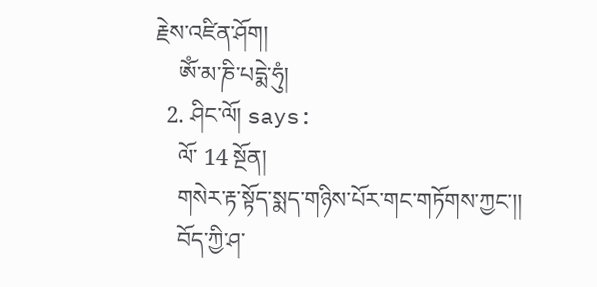རྗེས་འཛིན་ཤོག།
    ཨོཾ་མ་ཎི་པདྨེ་ཧུཾ།
  2. ཤིང་ལོ། says:
    ལོ་ 14 སྔོན།
    གསེར་རྟ་སྟོད་སྨད་གཉིས་པོར་གང་གཏོགས་ཀྱང་།།
    བོད་ཀྱི་ཤ་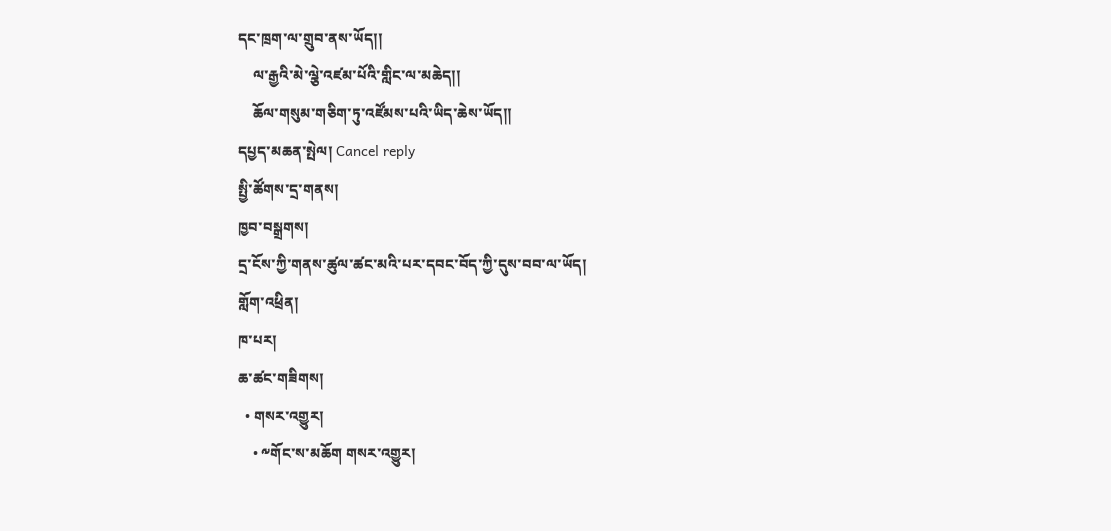དང་ཁྲག་ལ་གྲུབ་ནས་ཡོད།།
    ལ་རྒྱའི་མེ་ལྕེ་འཛམ་པོའི་གླིང་ལ་མཆེད།།
    ཆོལ་གསུམ་གཅིག་ཏུ་འཛོམས་པའི་ཡིད་ཆེས་ཡོད།།
དཔྱད་མཆན་སྤེལ། Cancel reply
སྤྱི་ཚོགས་དྲ་གནས།
ཁྱབ་བསྒྲགས།
དྲ་ངོས་ཀྱི་གནས་ཚུལ་ཚང་མའི་པར་དབང་བོད་ཀྱི་དུས་བབ་ལ་ཡོད།
གློག་འཕྲིན།
ཁ་པར།
ཆ་ཚང་གཟིགས།
  • གསར་འགྱུར།
    • ༸གོང་ས་མཆོག གསར་འགྱུར།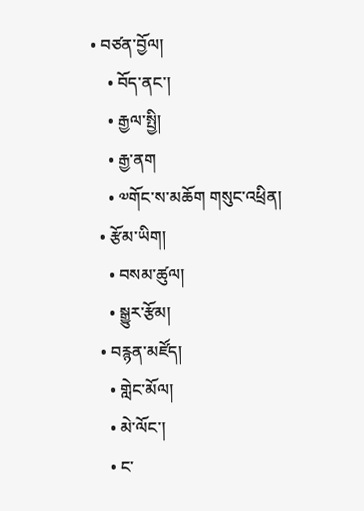• བཙན་བྱོལ།
    • བོད་ནང་།
    • རྒྱལ་སྤྱི།
    • རྒྱ་ནག
    • ༧གོང་ས་མཆོག གསུང་འཕྲིན།
  • རྩོམ་ཡིག།
    • བསམ་ཚུལ།
    • སྒྱུར་རྩོམ།
  • བརྙན་མཛོད།
    • གླེང་མོལ།
    • མེ་ལོང་།
    • ང་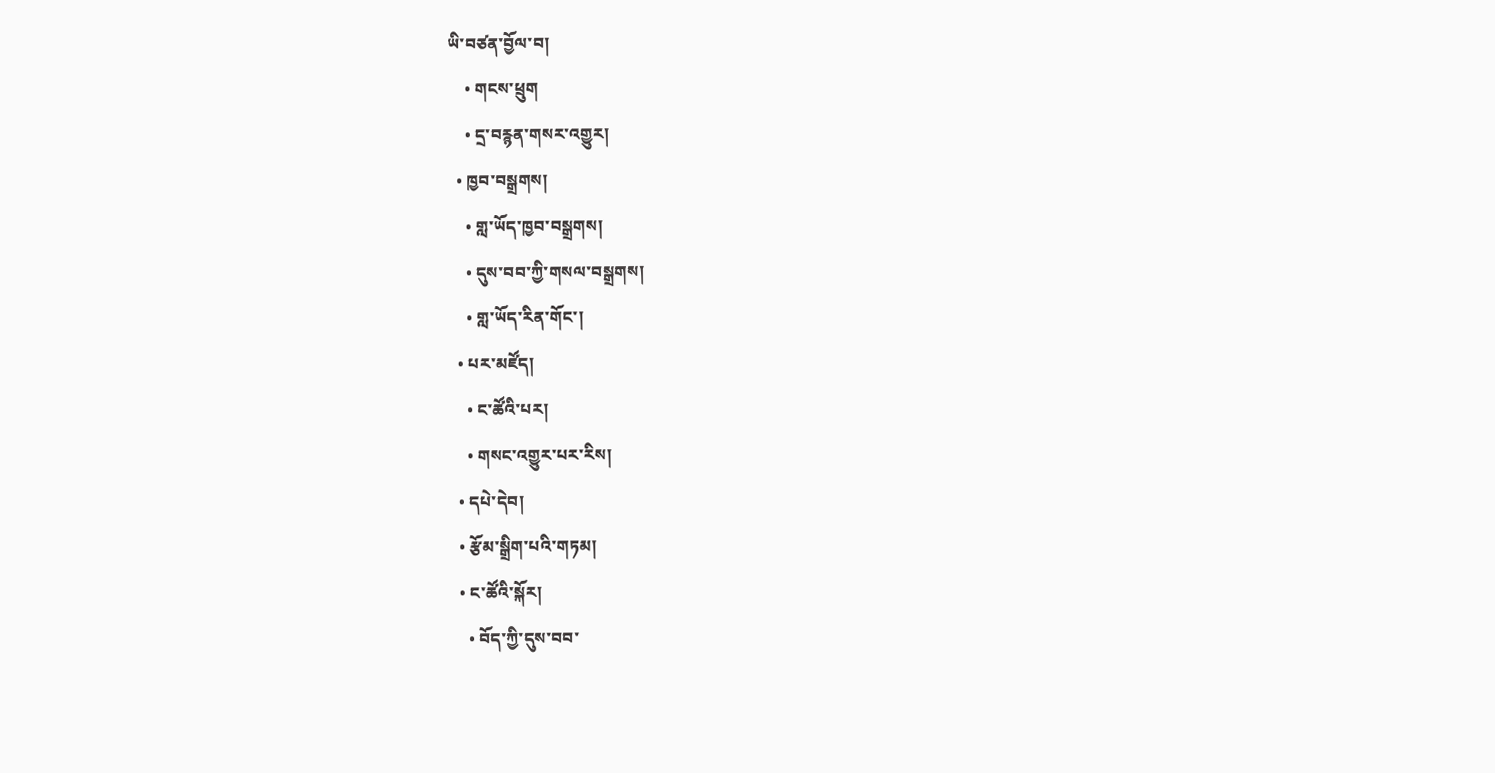ཡི་བཙན་བྱོལ་བ།
    • གངས་ཕྲུག
    • དྲ་བརྙན་གསར་འགྱུར།
  • ཁྱབ་བསྒྲགས།
    • གླ་ཡོད་ཁྱབ་བསྒྲགས།
    • དུས་བབ་ཀྱི་གསལ་བསྒྲགས།
    • གླ་ཡོད་རིན་གོང་།
  • པར་མཛོད།
    • ང་ཚོའི་པར།
    • གསང་འགྱུར་པར་རིས།
  • དཔེ་དེབ།
  • རྩོམ་སྒྲིག་པའི་གཏམ།
  • ང་ཚོའི་སྐོར།
    • བོད་ཀྱི་དུས་བབ་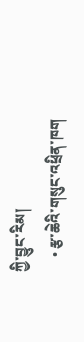ཀྱི་བྱུང་རིམ།
    • རྩ་ཆེའི་གསུང་འཕྲིན་ཁག